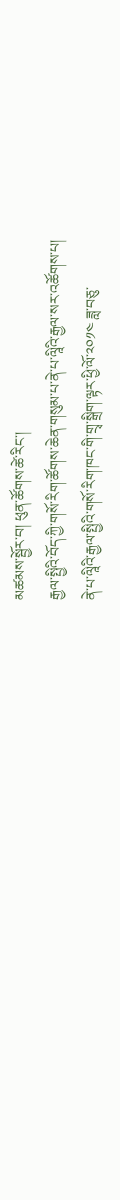མཚམས་སྦྱོར་བ། ཕུན་ཚོགས་ཚེ་རིང་།
རྒྱལ་སྤྱིའི་བོད་ཀྱི་གསོ་རིག་ཚོགས་ཆེན་གསུམ་པ་ནེ་པ་ལཱིའི་རྒྱལ་སར་འཚོགས་པ།
ནེ་པ་ལཱིའི་རྒྱལ་སྤྱིའི་གསོ་རིག་ཁང་གི་གྲྭ་སྒྲིག་ལྟར་ཕྱི་ལོ་༢༠༡༤ ཟླ་བཅུ་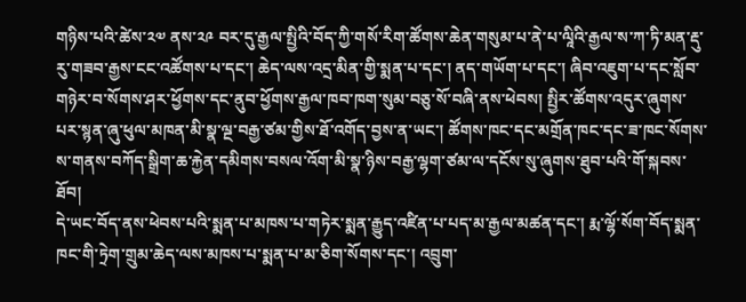གཉིས་པའི་ཚེས་༢༧ ནས་༢༩ བར་དུ་རྒྱལ་སྤྱིའི་བོད་ཀྱི་གསོ་རིག་ཚོགས་ཆེན་གསུམ་པ་ནེ་པ་ལཱིའི་རྒྱལ་ས་ཀ་ཏི་མན་རྡུ་རུ་གཟབ་རྒྱས་ངང་འཚོགས་པ་དང་། ཆེད་ལས་འདྲ་མིན་གྱི་སྨན་པ་དང་། ནད་གཡོག་པ་དང་། ཞིབ་འཇུག་པ་དང་སློབ་གཉེར་བ་སོགས་ཤར་ཕྱོགས་དང་ནུབ་ཕྱོགས་རྒྱལ་ཁབ་ཁག་སུམ་བཅུ་སོ་བཞི་ནས་ཕེབས། སྤྱིར་ཚོགས་འདུར་ཞུགས་པར་སྙན་ཞུ་ཕུལ་མཁན་མི་སྣ་ལྔ་བརྒྱ་ཙམ་གྱིས་ཐོ་འགོད་བྱས་ན་ཡང་། ཚོགས་ཁང་དང་མགྲོན་ཁང་དང་ཟ་ཁང་སོགས་ས་གནས་བཀོད་སྒྲིག་ཆ་རྐྱེན་དམིགས་བསལ་འོག་མི་སྣ་ཉིས་བརྒྱ་ལྷག་ཙམ་ལ་དངོས་སུ་ཞུགས་ཐུབ་པའི་གོ་སྐབས་ཐོབ།
དེ་ཡང་བོད་ནས་ཕེབས་པའི་སྨན་པ་མཁས་པ་གཏེར་སྨན་རྒྱུད་འཛིན་པ་པད་མ་རྒྱལ་མཚན་དང་། རྨ་ལྷོ་སོག་བོད་སྨན་ཁང་གི་ཏྲེག་གྲུམ་ཆེད་ལས་མཁས་པ་སྨན་པ་མ་ཅིག་སོགས་དང་། འབྲུག་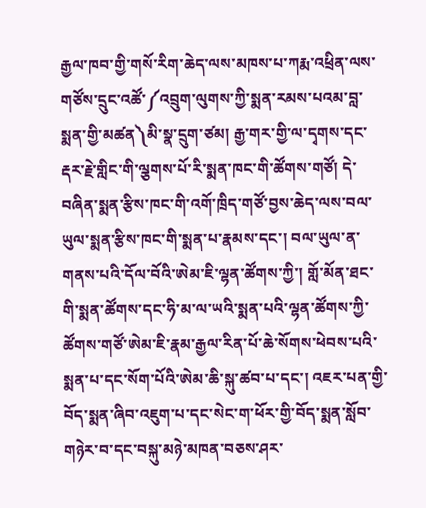རྒྱལ་ཁབ་གྱི་གསོ་རིག་ཆེད་ལས་མཁས་པ་ཀརྨ་འཕྲིན་ལས་གཙོས་དྲུང་འཚོ་༼འབྲུག་ལུགས་ཀྱི་སྨན་རམས་པའམ་བླ་སྨན་གྱི་མཚན༽མི་སྣ་དྲུག་ཙམ། རྒྱ་གར་གྱི་ལ་དྭགས་དང་རྡར་རྗེ་གླིང་གི་ལྕགས་པོ་རི་སྨན་ཁང་གི་ཚོགས་གཙོ། དེ་བཞིན་སྨན་རྩིས་ཁང་གི་འགོ་ཁྲིད་གཙོ་བྱས་ཆེད་ལས་བལ་ཡུལ་སྨན་རྩིས་ཁང་གི་སྨན་པ་རྣམས་དང་། བལ་ཡུལ་ན་གནས་པའི་དོལ་བོའི་ཨེམ་ཇི་ལྷན་ཚོགས་ཀྱི་། གློ་མོན་ཐང་གི་སྨན་ཚོགས་དང་ཧི་མ་ལ་ཡའི་སྨན་པའི་ལྷན་ཚོགས་ཀྱི་ཚོགས་གཙོ་ཨེམ་ཇི་རྣམ་རྒྱལ་རིན་པོ་ཆེ་སོགས་ཕེབས་པའི་སྨན་པ་དང་སོག་པོའི་ཨེམ་ཆི་སྐུ་ཚབ་པ་དང་། འཇར་པན་གྱི་བོད་སྨན་ཞིབ་འཇུག་པ་དང་སེང་ག་ཕོར་གྱི་བོད་སྨན་སློབ་གཉེར་བ་དང་བསྐུ་མཉེ་མཁན་བཅས་ཤར་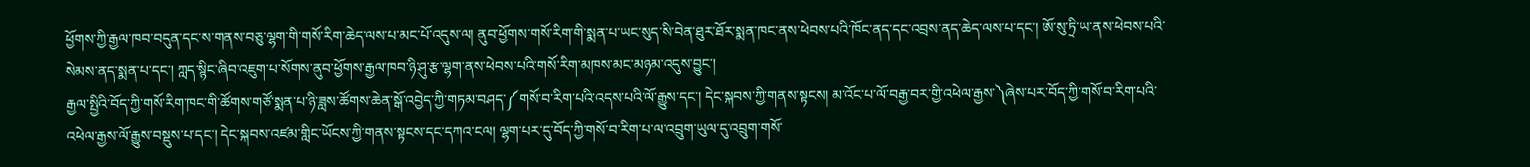ཕྱོགས་ཀྱི་རྒྱལ་ཁབ་བདུན་དང་ས་གནས་བཅུ་ལྷག་གི་གསོ་རིག་ཆེད་ལས་པ་མང་པོ་འདུས་ལ། ནུབ་ཕྱོགས་གསོ་རིག་གི་སྨན་པ་ཡང་སུད་སི་བེན་ཐུར་ཐོར་སྨན་ཁང་ནས་ཕེབས་པའི་ཁོང་ནད་དང་འབྲས་ནད་ཆེད་ལས་པ་དང་། ཨོ་སུ་ཏྲི་ཡ་ནས་ཕེབས་པའི་སེམས་ནད་སྨན་པ་དང་། ཀླད་སྙིང་ཞིབ་འཇུག་པ་སོགས་ནུབ་ཕྱོགས་རྒྱལ་ཁབ་ཉི་ཤུ་རྩ་ལྷག་ནས་ཕེབས་པའི་གསོ་རིག་མཁས་མང་མཉམ་འདུས་བྱུང་།
རྒྱལ་སྤྱིའི་བོད་ཀྱི་གསོ་རིག་ཁང་གི་ཚོགས་གཙོ་སྨན་པ་ཉི་ཟླས་ཚོགས་ཆེན་སྒོ་འབྱེད་ཀྱི་གཏམ་བཤད་༼གསོ་བ་རིག་པའི་འདས་པའི་ལོ་རྒྱུས་དང་། དེང་སྐབས་ཀྱི་གནས་སྟངས། མ་འོང་པ་ལོ་བརྒྱ་བར་གྱི་འཕེལ་རྒྱས་༽ཞེས་པར་བོད་ཀྱི་གསོ་བ་རིག་པའི་འཕེལ་རྒྱས་ལོ་རྒྱུས་བསྡུས་པ་དང་། དེང་སྐབས་འཛམ་གླིང་ཡོངས་ཀྱི་གནས་སྟངས་དང་དཀའ་ངལ། ལྷག་པར་དུ་བོད་ཀྱི་གསོ་བ་རིག་པ་ལ་འབྲུག་ཡུལ་དུ་འབྲུག་གསོ་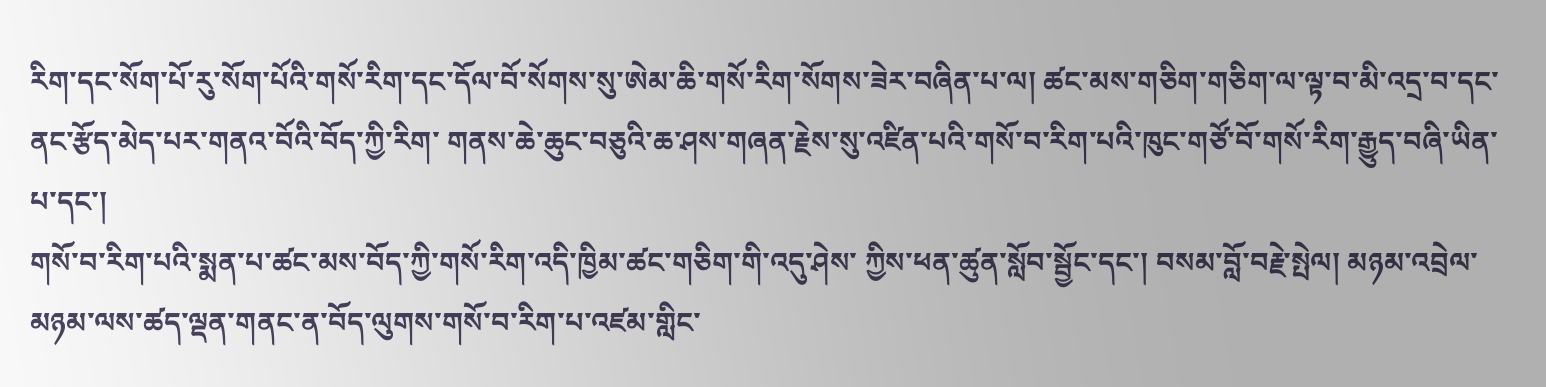རིག་དང་སོག་པོ་རུ་སོག་པོའི་གསོ་རིག་དང་དོལ་བོ་སོགས་སུ་ཨེམ་ཆི་གསོ་རིག་སོགས་ཟེར་བཞིན་པ་ལ། ཚང་མས་གཅིག་གཅིག་ལ་ལྟ་བ་མི་འདྲ་བ་དང་ནང་རྩོད་མེད་པར་གནའ་བོའི་བོད་ཀྱི་རིག་ གནས་ཆེ་ཆུང་བཅུའི་ཆ་ཤས་གཞན་རྗེས་སུ་འཛིན་པའི་གསོ་བ་རིག་པའི་ཁུང་གཙོ་བོ་གསོ་རིག་རྒྱུད་བཞི་ཡིན་པ་དང་།
གསོ་བ་རིག་པའི་སྨན་པ་ཚང་མས་བོད་ཀྱི་གསོ་རིག་འདི་ཁྱིམ་ཚང་གཅིག་གི་འདུ་ཤེས་ ཀྱིས་ཕན་ཚུན་སློབ་སྦྱོང་དང་། བསམ་བློ་བརྗེ་སྤེལ། མཉམ་འབྲེལ་མཉམ་ལས་ཚད་ལྡན་གནང་ན་བོད་ལུགས་གསོ་བ་རིག་པ་འཛམ་གླིང་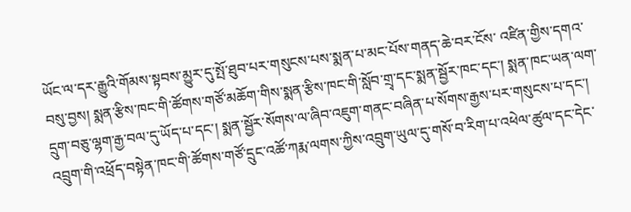ཡོང་ལ་དར་རྒྱུའི་གོམས་སྟབས་མྱུར་དུ་སྤོ་ཐུབ་པར་གསུངས་པས་སྨན་པ་མང་པོས་གནད་ཆེ་བར་ངོས་ འཛིན་གྱིས་དགའ་བསུ་བྱས། སྨན་རྩིས་ཁང་གི་ཚོགས་གཙོ་མཆོག་གིས་སྨན་རྩིས་ཁང་གི་སློབ་གྲྭ་དང་སྨན་སྦྱོར་ཁང་དང་། སྨན་ཁང་ཡན་ལག་དྲུག་བཅུ་ལྷག་རྒྱ་བལ་དུ་ཡོད་པ་དང་། སྨན་སྦྱོར་སོགས་ལ་ཞིབ་འཇུག་གནང་བཞིན་པ་སོགས་རྒྱས་པར་གསུངས་པ་དང་།
འབྲུག་གི་འཕྲོད་བསྟེན་ཁང་གི་ཚོགས་གཙོ་དྲུང་འཚོ་ཀརྨ་ལགས་ཀྱིས་འབྲུག་ཡུལ་དུ་གསོ་བ་རིག་པ་འཕེལ་ཚུལ་དང་དེང་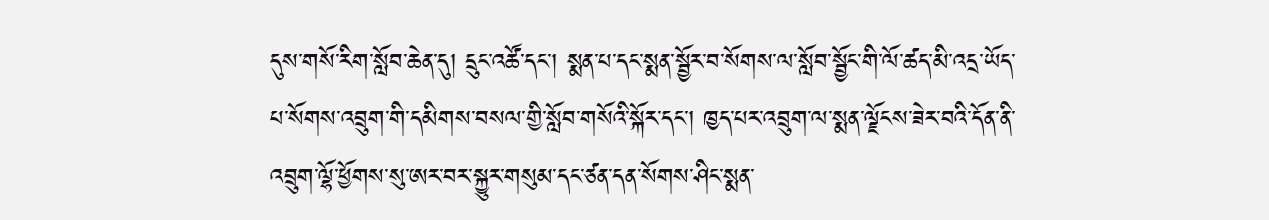དུས་གསོ་རིག་སློབ་ཆེན་དུ། དྲུང་འཚོ་དང་། སྨན་པ་དང་སྨན་སྦྱོར་བ་སོགས་ལ་སློབ་སྦྱོང་གི་ལོ་ཚད་མི་འདྲ་ཡོད་པ་སོགས་འབྲུག་གི་དམིགས་བསལ་གྱི་སློབ་གསོའི་སྐོར་དང་། ཁྱད་པར་འབྲུག་ལ་སྨན་ལྗོངས་ཟེར་བའི་དོན་ནི་འབྲུག་ལྷོ་ཕྱོགས་སུ་ཨར་བར་སྐྱུར་གསུམ་དང་ཙན་དན་སོགས་ཤིང་སྨན་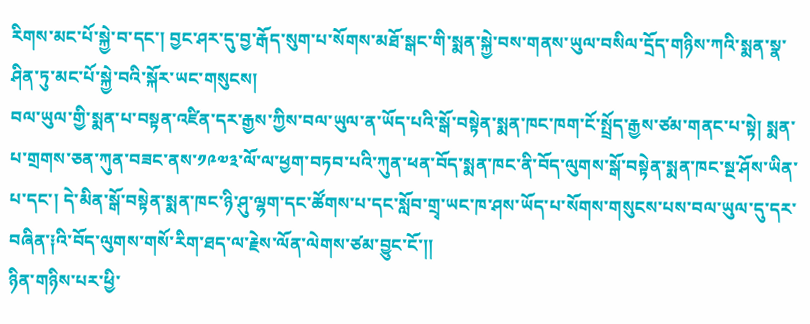རིགས་མང་པོ་སྐྱེ་བ་དང་། བྱང་ཤར་དུ་བྱ་རྒོད་སུག་པ་སོགས་མཐོ་སྒང་གི་སྨན་སྐྱེ་བས་གནས་ཡུལ་བསིལ་དྲོད་གཉིས་ཀའི་སྨན་སྣ་ཤིན་ཏུ་མང་པོ་སྐྱེ་བའི་སྐོར་ཡང་གསུངས།
བལ་ཡུལ་གྱི་སྨན་པ་བསྟན་འཛིན་དར་རྒྱས་ཀྱིས་བལ་ཡུལ་ན་ཡོད་པའི་སྒོ་བསྟེན་སྨན་ཁང་ཁག་ངོ་སྤྲོད་རྒྱས་ཙམ་གནང་པ་སྟེ། སྨན་པ་གྲགས་ཅན་ཀུན་བཟང་ནས་༡༩༧༣་ལོ་ལ་ཕྱག་བཏབ་པའི་ཀུན་ཕན་བོད་སྨན་ཁང་ནི་བོད་ལུགས་སྒོ་བསྟེན་སྨན་ཁང་སྔ་ཤོས་ཡིན་པ་དང་། དེ་མིན་སྒོ་བསྟེན་སྨན་ཁང་ཉི་ཤུ་ལྷག་དང་ཚོགས་པ་དང་སློབ་གྲྭ་ཡང་ཁ་ཤས་ཡོད་པ་སོགས་གསུངས་པས་བལ་ཡུལ་དུ་དར་བཞིན་༐འི་བོད་ལུགས་གསོ་རིག་ཐད་ལ་རྗེས་ལོན་ལེགས་ཙམ་བྱུང་ངོ་།།
ཉིན་གཉིས་པར་ཕྱི་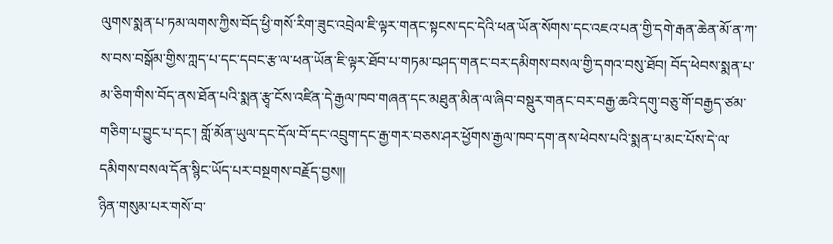ལུགས་སྨན་པ་ཏམ་ལགས་ཀྱིས་བོད་ཕྱི་གསོ་རིག་ཟུང་འབྲེལ་ཇི་ལྟར་གནང་སྟངས་དང་དེའི་ཕན་ཡོན་སོགས་དང་འཇའ་པན་གྱི་དགེ་རྒན་ཆེན་མོ་ན་ཀ་ས་བས་བསྒོམ་གྱིས་ཀླད་པ་དང་དབང་རྩ་ལ་ཕན་ཡོན་ཇི་ལྟར་ཐོབ་པ་གཏམ་བཤད་གནང་བར་དམིགས་བསལ་གྱི་དགའ་བསུ་ཐོབ། བོད་ཕེབས་སྨན་པ་མ་ཅིག་གིས་བོད་ནས་ཐོན་པའི་སྨན་རྩྭ་ངོས་འཛིན་དེ་རྒྱལ་ཁབ་གཞན་དང་མཐུན་མིན་ལ་ཞིབ་བསྡུར་གནང་བར་བརྒྱ་ཆའི་དགུ་བཅུ་གོ་བརྒྱད་ཙམ་གཅིག་པ་བྱུང་པ་དང་། གློ་མོན་ཡུལ་དང་དོལ་བོ་དང་འབྲུག་དང་རྒྱ་གར་བཅས་ཤར་ཕྱོགས་རྒྱལ་ཁབ་དག་ནས་ཕེབས་པའི་སྨན་པ་མང་པོས་དེ་ལ་དམིགས་བསལ་དོན་སྙིང་ཡོད་པར་བསྔགས་བརྗོད་བྱས།།
ཉིན་གསུམ་པར་གསོ་བ་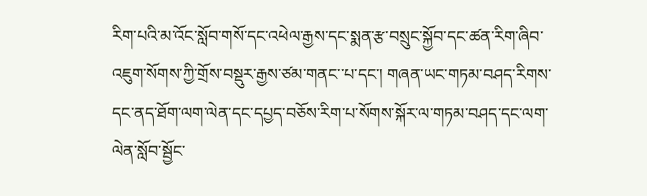རིག་པའི་མ་འོང་སློབ་གསོ་དང་འཕེལ་རྒྱས་དང་སྨན་རྩ་བསྲུང་སྐྱོབ་དང་ཚན་རིག་ཞིབ་འཇུག་སོགས་ཀྱི་གྲོས་བསྡུར་རྒྱས་ཙམ་གནང་་པ་དང་། གཞན་ཡང་གཏམ་བཤད་རིགས་དང་ནད་ཐོག་ལག་ལེན་དང་དཔྱད་བཅོས་རིག་པ་སོགས་སྐོར་ལ་གཏམ་བཤད་དང་ལག་ལེན་སློབ་སྦྱོང་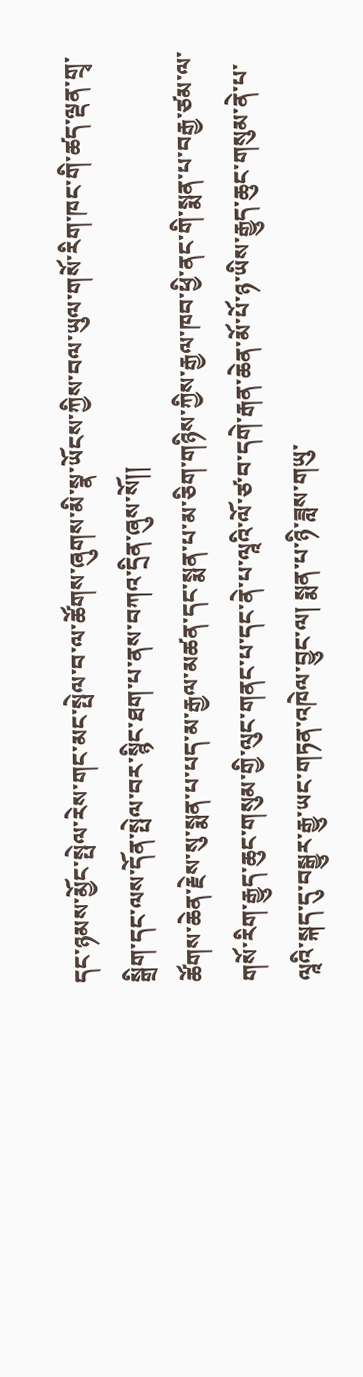དང་ཉམས་མྱོང་སྤེལ་རེས་གང་མང་སྤེལ་བ་ལ་ཚོགས་ཞུགས་མི་སྣ་ཡོངས་ཀྱིས་བལ་ཡུལ་གསོ་རིག་ཁང་གི་ཚད་ལྡན་གྲྭ་སྒྲིག་དང་ལས་དོན་སྤེལ་བར་སྙིང་ཐག་པ་ནས་བཀའ་དྲིན་ཞུས་སོ།།
ཚོགས་ཆེན་རྗེས་སུ་སྨན་པ་པད་མ་རྒྱལ་མཚན་དང་སྨན་པ་མ་ཅིག་གཉིས་ཀྱིས་རྒྱལ་ཁབ་ཕྱི་ནང་གི་སྨན་པ་བརྒྱ་ཙམ་ལ་གསོ་རིག་རྒྱུད་ཆུང་གསུམ་གྱི་ལུང་གནང་པ་དང་ནེ་པ་ལཱའི་ལོ་ཙ་བ་དགེ་རྒན་ཆེན་མོ་པོ་ཉ་ཡིས་རྒྱུད་ཆུང་གསུམ་ནེ་པ་ལཱའི་སྐད་དུ་བསྒྱུར་རྒྱུ་ཡང་གཏན་འཁེལ་བྱུང་ལ། སྨན་པ་ཉི་ཟླས་གཡུ་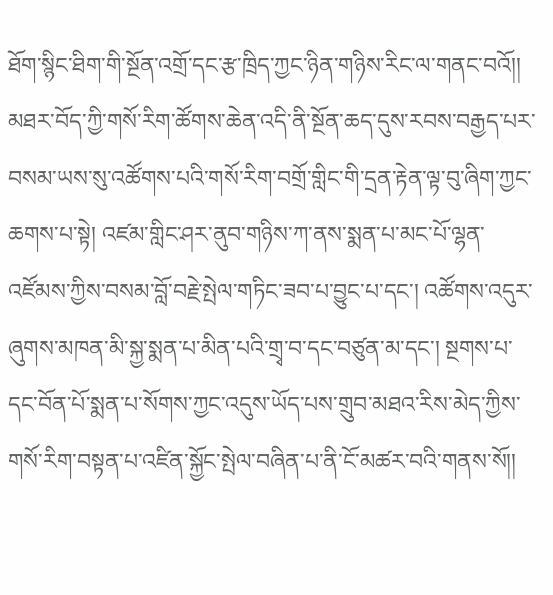ཐོག་སྙིང་ཐིག་གི་སྔོན་འགྲོ་དང་རྩ་ཁྲིད་ཀྱང་ཉིན་གཉིས་རིང་ལ་གནང་བའོ།།
མཐར་བོད་ཀྱི་གསོ་རིག་ཚོགས་ཆེན་འདི་ནི་སྔོན་ཆད་དུས་རབས་བརྒྱད་པར་བསམ་ཡས་སུ་འཚོགས་པའི་གསོ་རིག་བགྲོ་གླིང་གི་དྲན་རྟེན་ལྟ་བུ་ཞིག་ཀྱང་ཆགས་པ་སྟེ། འཛམ་གླིང་ཤར་ནུབ་གཉིས་ཀ་ནས་སྨན་པ་མང་པོ་ལྷན་འཛོམས་ཀྱིས་བསམ་བློ་བརྗེ་སྤེལ་གཏིང་ཟབ་པ་བྱུང་པ་དང་། འཚོགས་འདུར་ཞུགས་མཁན་མི་སྐྱ་སྨན་པ་མིན་པའི་གྲྭ་བ་དང་བཙུན་མ་དང་། སྔགས་པ་དང་བོན་པོ་སྨན་པ་སོགས་ཀྱང་འདུས་ཡོད་པས་གྲུབ་མཐའ་རིས་མེད་ཀྱིས་གསོ་རིག་བསྟན་པ་འཛིན་སྐྱོང་སྤེལ་བཞིན་པ་ནི་ངོ་མཚར་བའི་གནས་སོ།།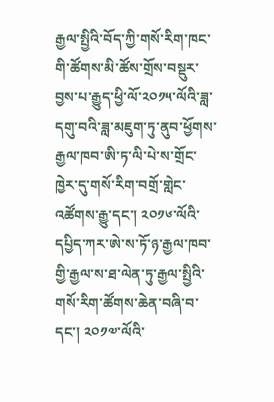རྒྱལ་སྤྱིའི་བོད་ཀྱི་གསོ་རིག་ཁང་གི་ཚོགས་མི་ཚོས་གྲོས་བསྡུར་བྱས་པ་རྒྱུད་ཕྱི་ལོ་༢༠༡༥་ལོའི་ཟླ་དགུ་བའི་ཟླ་མཇུག་ཏུ་ནུབ་ཕྱོགས་རྒྱལ་ཁབ་ཨི་ཏ་ལི་པེ་ས་གྲོང་ཁྱེར་དུ་གསོ་རིག་བགྲོ་གླེང་འཚོགས་རྒྱུ་དང་། ༢༠༡༦་ལོའི་དཔྱིད་ཀར་ཨེ་ས་ཏོ་ཉ་རྒྱལ་ཁབ་གྱི་རྒྱལ་ས་ཐ་ལེན་ཏུ་རྒྱལ་སྤྱིའི་གསོ་རིག་ཚོགས་ཆེན་བཞི་བ་དང་། ༢༠༡༧་ལོའི་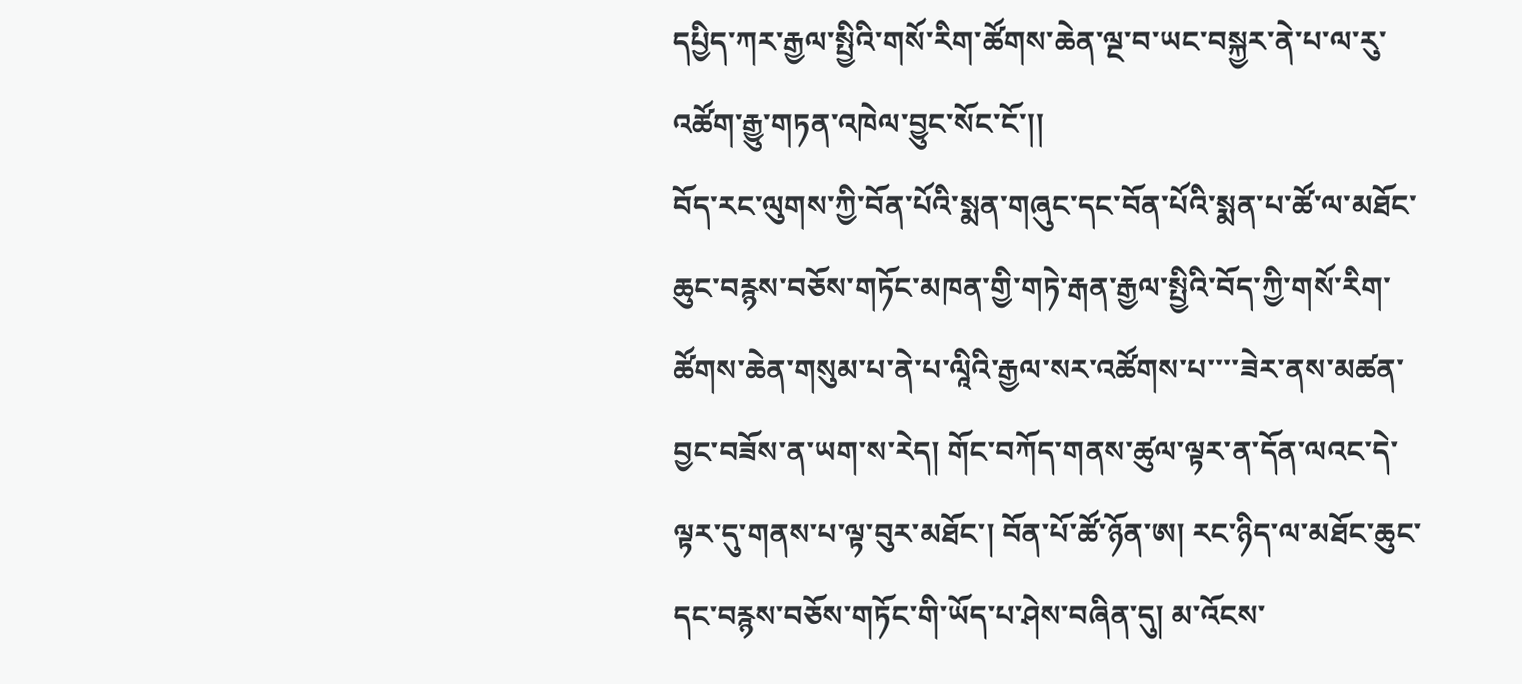དཔྱིད་ཀར་རྒྱལ་སྤྱིའི་གསོ་རིག་ཚོགས་ཆེན་ལྔ་བ་ཡང་བསྐྱར་ནེ་པ་ལ་རུ་འཚོག་རྒྱུ་གཏན་འཁེལ་བྱུང་སོང་ངོ་།།
བོད་རང་ལུགས་ཀྱི་བོན་པོའི་སྨན་གཞུང་དང་བོན་པོའི་སྨན་པ་ཚོ་ལ་མཐོང་ཆུང་བརྙས་བཅོས་གཏོང་མཁན་གྱི་གཏེ་རྒན་རྒྱལ་སྤྱིའི་བོད་ཀྱི་གསོ་རིག་ཚོགས་ཆེན་གསུམ་པ་ནེ་པ་ལཱིའི་རྒྱལ་སར་འཚོགས་པ་་་་ཟེར་ནས་མཚན་བྱང་བཟོས་ན་ཡག་ས་རེད། གོང་བཀོད་གནས་ཚུལ་ལྟར་ན་དོན་ལའང་དེ་ལྟར་དུ་གནས་པ་ལྟ་བུར་མཐོང་། བོན་པོ་ཚོ་ཉོན་ཨ། རང་ཉིད་ལ་མཐོང་ཆུང་དང་བརྙས་བཅོས་གཏོང་གི་ཡོད་པ་ཤེས་བཞིན་དུ། མ་འོངས་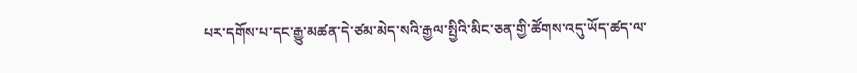པར་དགོས་པ་དང་རྒྱུ་མཚན་དེ་ཙམ་མེད་སའི་རྒྱལ་སྤྱིའི་མིང་ཅན་གྱི་ཚོགས་འདུ་ཡོད་ཚད་ལ་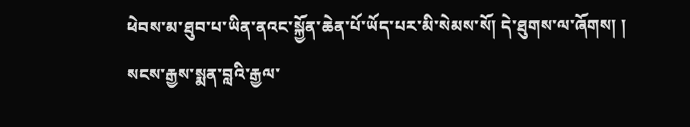ཕེབས་མ་ཐུབ་པ་ཡིན་ནའང་སྐྱོན་ཆེན་པོ་ཡོད་པར་མི་སེམས་སོ། དེ་ཐུགས་ལ་ཞོགས། །
སངས་རྒྱས་སྨན་བླའི་རྒྱལ་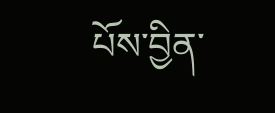པོས་བྱིན་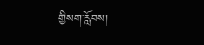གྱིསག་རློབས།